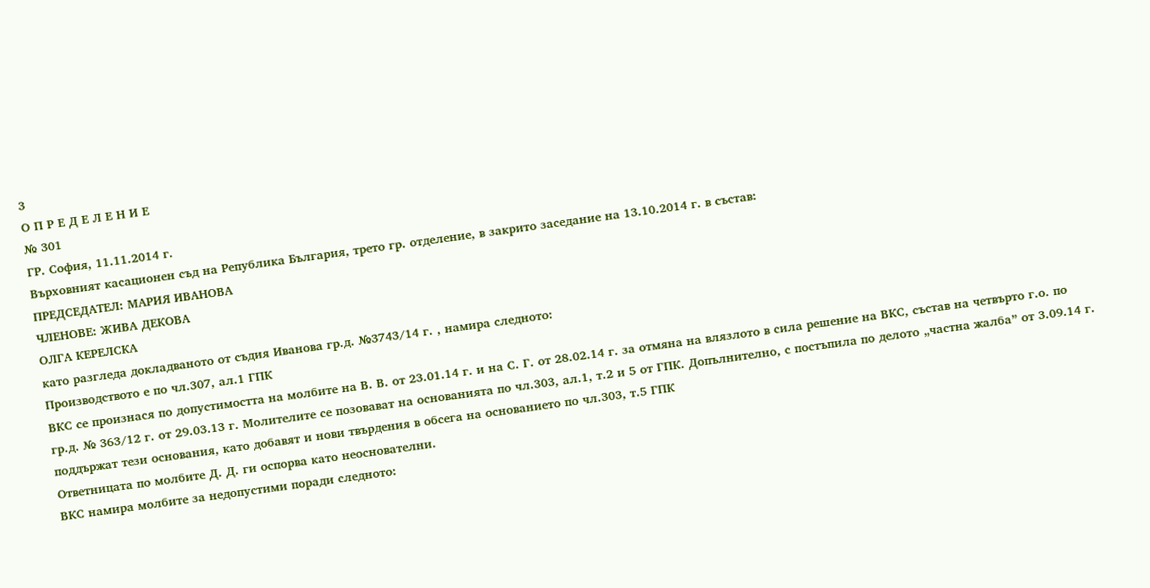3
О П Р Е Д Е Л Е Н И Е
№ 301
ГР. София, 11.11.2014 г.
Върховният касационен съд на Република България, трето гр. отделение, в закрито заседание на 13.10.2014 г. в състав:
ПРЕДСЕДАТЕЛ: МАРИЯ ИВАНОВА
ЧЛЕНОВЕ: ЖИВА ДЕКОВА
ОЛГА КЕРЕЛСКА
като разгледа докладваното от съдия Иванова гр.д. №3743/14 г. , намира следното:
Производството е по чл.307, ал.1 ГПК
ВКС се произнася по допустимостта на молбите на В. В. от 23.01.14 г. и на С. Г. от 28.02.14 г. за отмяна на влязлото в сила решение на ВКС, състав на четвърто г.о. по гр.д. № 363/12 г. от 29.03.13 г. Молителите се позовават на основанията по чл.303, ал.1, т.2 и 5 от ГПК. Допълнително, с постъпила по делото „частна жалба” от 3.09.14 г. поддържат тези основания, като добавят и нови твърдения в обсега на основанието по чл.303, т.5 ГПК
Ответницата по молбите Д. Д. ги оспорва като неоснователни.
ВКС намира молбите за недопустими поради следното: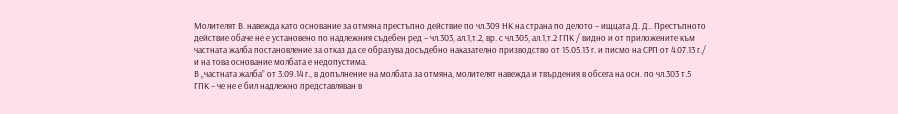Молителят В. навежда като основание за отмяна престъпно действие по чл.309 НК на страна по делото – ищцата Д. Д.. Престъпното действие обаче не е установено по надлежния съдебен ред – чл.303, ал.1,т.2, вр. с чл.305, ал.1,т.2 ГПК / видно и от приложените към частната жалба постановление за отказ да се образува досъдебно наказателно призводство от 15.05.13 г. и писмо на СРП от 4.07.13 г./ и на това основание молбата е недопустима.
В „частната жалба” от 3.09.14 г., в допълнение на молбата за отмяна, молителят навежда и твърдения в обсега на осн. по чл.303 т.5 ГПК – че не е бил надлежно представляван в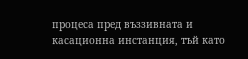процеса пред въззивната и касационна инстанция, тъй като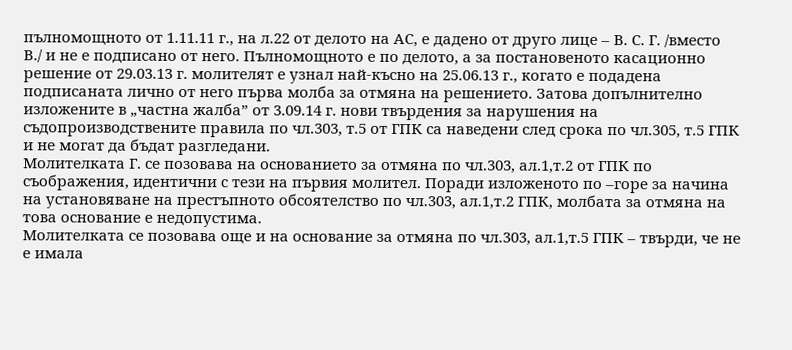пълномощното от 1.11.11 г., на л.22 от делото на АС, е дадено от друго лице – В. С. Г. /вместо В./ и не е подписано от него. Пълномощното е по делото, а за постановеното касационно решение от 29.03.13 г. молителят е узнал най-късно на 25.06.13 г., когато е подадена подписаната лично от него първа молба за отмяна на решението. Затова допълнително изложените в „частна жалба” от 3.09.14 г. нови твърдения за нарушения на съдопроизводствените правила по чл.303, т.5 от ГПК са наведени след срока по чл.305, т.5 ГПК и не могат да бъдат разгледани.
Молителката Г. се позовава на основанието за отмяна по чл.303, ал.1,т.2 от ГПК по съображения, идентични с тези на първия молител. Поради изложеното по –горе за начина на установяване на престъпното обсоятелство по чл.303, ал.1,т.2 ГПК, молбата за отмяна на това основание е недопустима.
Молителката се позовава още и на основание за отмяна по чл.303, ал.1,т.5 ГПК – твърди, че не е имала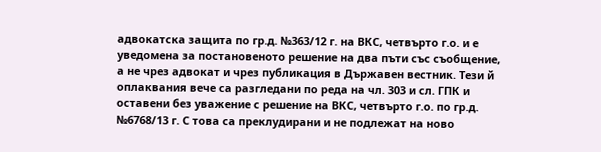адвокатска защита по гр.д. №363/12 г. на ВКС, четвърто г.о. и е уведомена за постановеното решение на два пъти със съобщение, а не чрез адвокат и чрез публикация в Държавен вестник. Тези й оплаквания вече са разгледани по реда на чл. 303 и сл. ГПК и оставени без уважение с решение на ВКС, четвърто г.о. по гр.д. №6768/13 г. С това са преклудирани и не подлежат на ново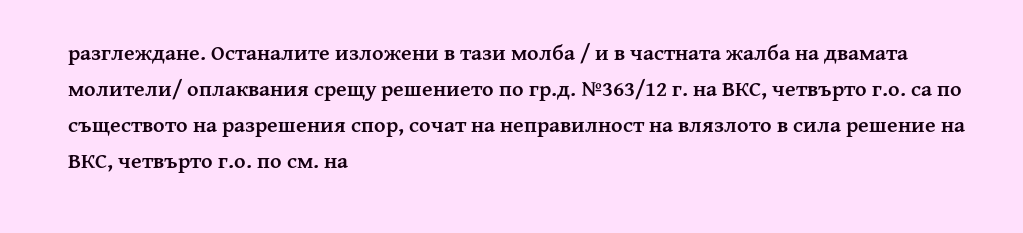разглеждане. Останалите изложени в тази молба / и в частната жалба на двамата молители/ оплаквания срещу решението по гр.д. №363/12 г. на ВКС, четвърто г.о. са по съществото на разрешения спор, сочат на неправилност на влязлото в сила решение на ВКС, четвърто г.о. по см. на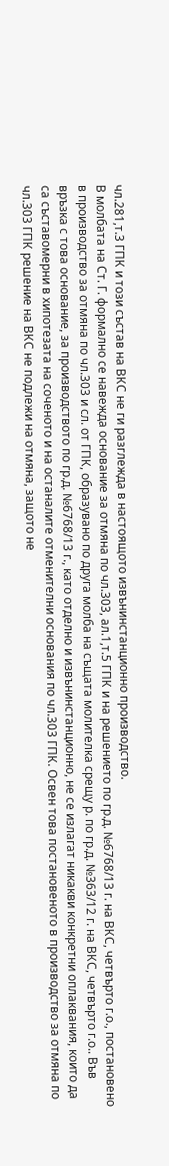чл.281,т.3 ГПК и този състав на ВКС не ги разглежда в настоящото извънинстанционно производство.
В молбата на Ст. Г. формално се навежда основание за отмяна по чл.303, ал.1,т.5 ГПК и на решението по гр.д. №6768/13 г. на ВКС, четвърто г.о., постановено в производство за отмяна по чл.303 и сл. от ГПК, образувано по друга молба на същата молителка срещу р. по гр.д. №363/12 г. на ВКС, четвърто г.о.. Във връзка с това основание, за производството по гр.д. №6768/13 г., като отделно и извънинстанционно, не се излагат никакви конкретни оплаквания, които да са съставомерни в хипотезата на соченото и на останалите отменителни основания по чл.303 ГПК. Освен това постановеното в производство за отмяна по чл.303 ГПК решение на ВКС не подлежи на отмяна, защото не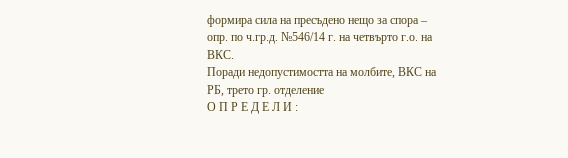формира сила на пресъдено нещо за спора – опр. по ч.гр.д. №546/14 г. на четвърто г.о. на ВКС.
Поради недопустимостта на молбите, ВКС на РБ, трето гр. отделение
О П Р Е Д Е Л И :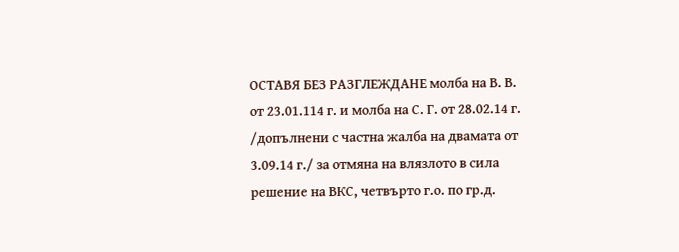ОСТАВЯ БЕЗ РАЗГЛЕЖДАНЕ молба на В. В. от 23.01.114 г. и молба на С. Г. от 28.02.14 г. /допълнени с частна жалба на двамата от 3.09.14 г./ за отмяна на влязлото в сила решение на ВКС, четвърто г.о. по гр.д.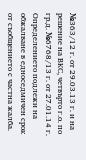№363/12 г. от 29.03.13 г. и на решение на ВКС, четвърто г.о. по гр.д. №6768/13 г. от 27.01.14 г.
Определението подлежи на обжалване в едноседмичен срок от съобщението с частна жалба.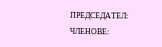ПРЕДСЕДАТЕЛ: ЧЛЕНОВЕ: